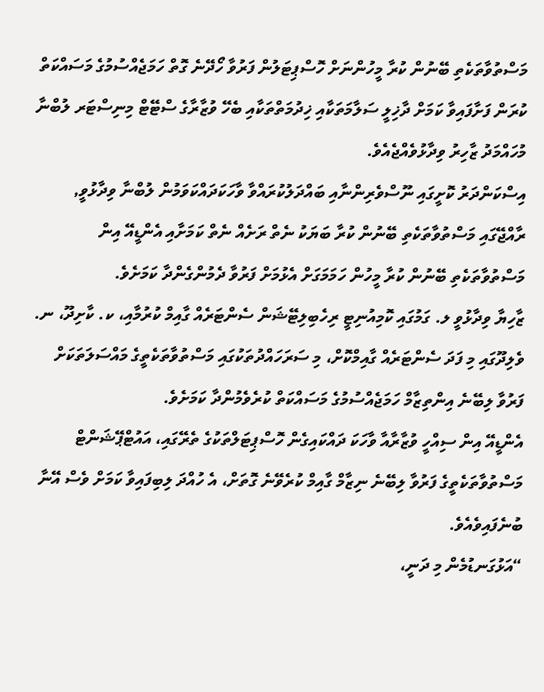މަސްތުވާތަކެތި ބޭނުން ކުރާ މީހުންނަށް ހޮސްޕިޓަލުން ފަރުވާ ހޯދޭނެ ގޮތް ހަމަޖެއްސުމުގެ މަސައްކަތް ކުރަން ފަށާފައިވާ ކަމަށް ދާޚިލީ ސަލާމަތަކާއި ޚިދުމަތްތަކާއި ބެހޭ ވުޒާރާގެ ސްޓޭޓް މިނިސްޓަރ ލުބްނާ މުހައްމަދު ޒާހިރު ވިދާޅުވެއްޖެއެވެ.
އިސްކަންދަރު ކޮށީގައި ނޫސްވެރިންނާއި ބައްދަލުކުރައްވާ ވާހަކަދައްކަވަމުން ލުބްނާ ވިދާޅުވީ, ރާއްޖޭގައި މަސްތުވާތަކެތި ބޭނުން ކުރާ ބަޔަކު ނެތް ރަށެއް ނެތް ކަމަށާއި އެންޑީއޭ އިން މަސްތުވާތަކެތި ބޭނުން ކުރާ މީހުން ހަމަމަގަށް އެޅުމަށް ފަރުވާ ދެމުންގެންދާ ކަމަށެވެ.
ޒާހިޔާ ވިދާޅުވީ ލ. ގަމުގައި ކޮމިއުނިޓީ ރިހެބިލިޓޭޝަން ސެންޓަރެއް ގާއިމް ކުރުމާއި، ކ. ކާށިދޫ، ނ. ވެލިދޫގައި މި ފަދަ ސެންޓަރެއް ގާއިމްކޮށް، މި ސަރަހައްދުތަކުގައި މަސްތުވާތަކެތީގެ މައްސަލަތަކަށް ފަރުވާ ލިބޭނެ އިންތިޒާމް ހަމަޖެއްސުމުގެ މަސައްކަތް ކުރެވެމުންދާ ކަމަށެވެ.
އެންޑީއޭ އިން ސިއްހީ ވުޒާރާއާ ވާހަކަ ދައްކައިގެން ހޮސްޕިޓަލްތަކުގެ ތެރޭގައި، އައުޓްޕޭޝަންޓް މަސްތުވާތަކެތީގެ ފަރުވާ ލިބޭނެ ނިޒާމް ގާއިމް ކުރެވޭނެ ގޮތަށް، އެ ހުއްދަ ލިބިފައިވާ ކަމަށް ވެސް އޭނާ ބުނެފައިވެއެވެ.
“އަޅުގަނޑުމެން މި ދަނީ،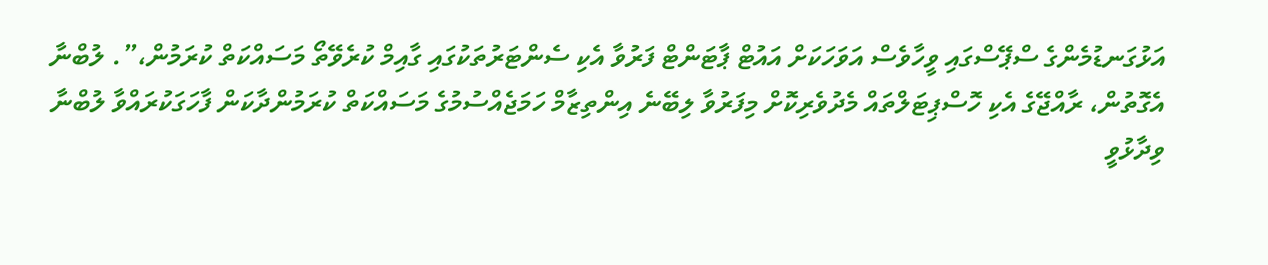އަޅުގަނޑުމެންގެ ސްޕޭސްގައި ވީހާވެސް އަވަހަކަށް އައުޓް ޕާޓަންޓް ފަރުވާ އެކި ސެންޓަރުތަކުގައި ގާއިމް ކުރެވޭތޯ މަސައްކަތް ކުރަމުން،”. ލުބްނާ
އެގޮތުން، ރާއްޖޭގެ އެކި ހޮސްޕިޓަލްތައް މެދުވެރިކޮށް މިފަރުވާ ލިބޭނެ އިންތިޒާމް ހަމަޖެއްސުމުގެ މަސައްކަތް ކުރަމުންދާކަން ފާހަގަކުރައްވާ ލުބްނާ ވިދާޅުވީ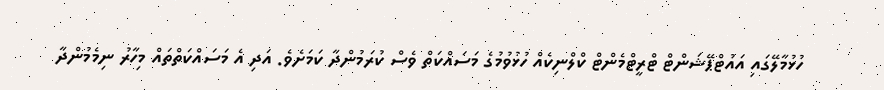ހުޅުމާލޭގައި އައުޓްޕޭޝަންޓް ޓްރީޓްމެންޓް ކްލްނިކެއް ހުޅުވުމުގެ މަސައްކަތް ވެސް ކުރަމުންދާ ކަމަށެވެ. އަދި އެ މަސައްކަތްތައް މިހާރު ނިމެމުންދާ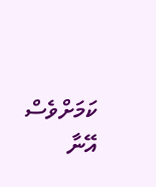ކަމަށްވެސް އޭނާ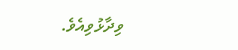ވިދާޅުވިއެވެ.